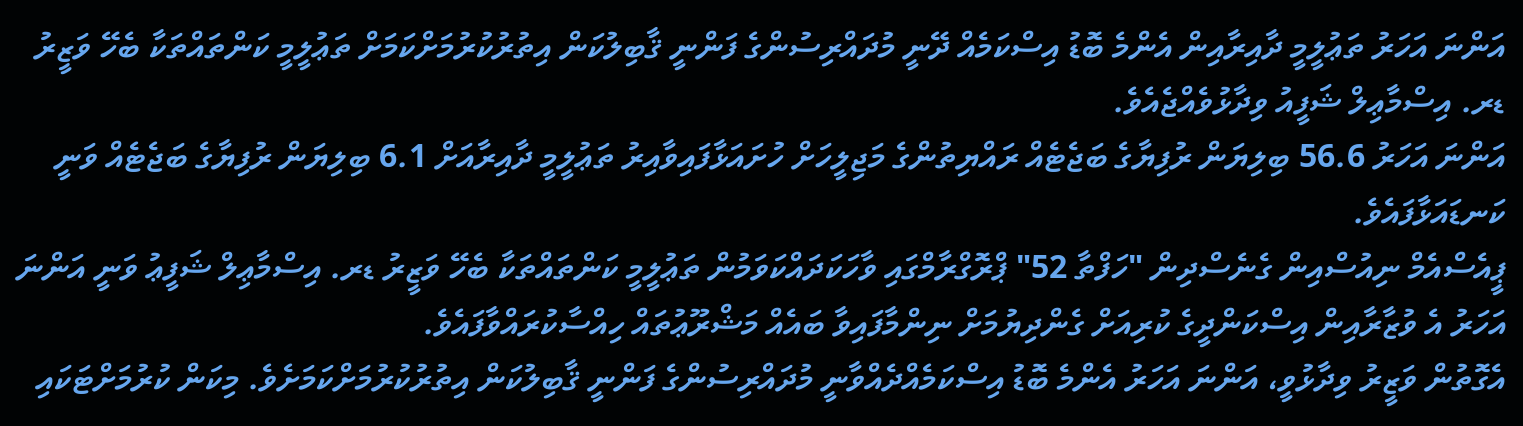އަންނަ އަހަރު ތަޢުލީމީ ދާއިރާއިން އެންމެ ބޮޑު އިސްކަމެއް ދޭނީ މުދައްރިސުންގެ ފަންނީ ޤާބިލުކަން އިތުރުކުރުމަށްކަމަށް ތަޢުލީމީ ކަންތައްތަކާ ބެހޭ ވަޒީރު ޑރ. އިސްމާޢިލް ޝަފީއު ވިދާޅުވެއްޖެއެވެ.
އަންނަ އަހަރު 56.6 ބިލިޔަން ރުފިޔާގެ ބަޖެޓެއް ރައްޔިތުންގެ މަޖިލީހަށް ހުށައަޅާފައިވާއިރު ތަޢުލީމީ ދާއިރާއަށް 6.1 ބިލިޔަން ރުފިޔާގެ ބަޖެޓެއް ވަނީ ކަނޑައަޅާފައެވެ.
ޕީއެސްއެމް ނިއުސްއިން ގެނެސްދިން "ހަފްތާ 52" ޕްރޮގްރާމްގައި ވާހަކަދައްކަވަމުން ތަޢުލީމީ ކަންތައްތަކާ ބެހޭ ވަޒީރު ޑރ. އިސްމާޢިލް ޝަފީޢު ވަނީ އަންނަ އަހަރު އެ ވުޒާރާއިން އިސްކަންދީގެ ކުރިއަށް ގެންދިޔުމަށް ނިންމާފައިވާ ބައެއް މަޝްރޫޢުތައް ހިއްސާކުރައްވާފައެވެ.
އެގޮތުން ވަޒީރު ވިދާޅުވީ، އަންނަ އަހަރު އެންމެ ބޮޑު އިސްކަމެއްދެއްވާނީ މުދައްރިސުންގެ ފަންނީ ޤާބިލުކަން އިތުރުކުރުމަށްކަމަށެވެ. މިކަން ކުރުމަށްޓަކައި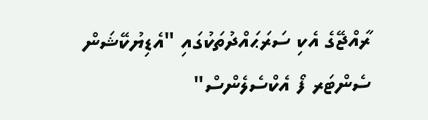ރާއްޖޭގެ އެކި ސަރަޙައްދުތަކުގައި "އެޑިޔުކޭޝަން ސެންޓަރ ފޯ އެކްސެލެންސް"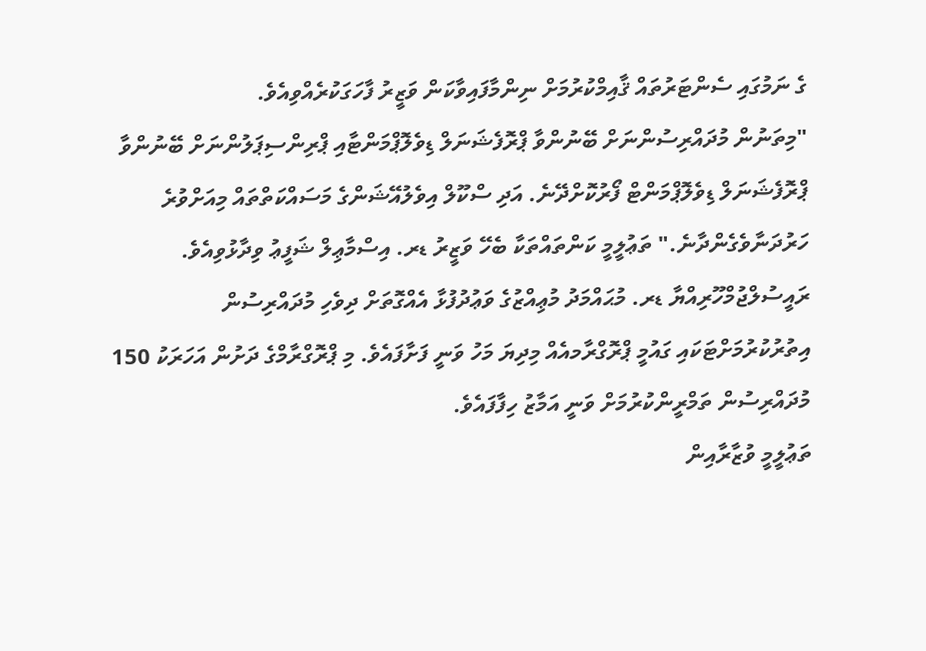ގެ ނަމުގައި ސެންޓަރުތައް ޤާއިމްކުރުމަށް ނިންމާފައިވާކަން ވަޒީރު ފާހަގަކުރެއްވިއެވެ.
"މިތަނުން މުދައްރިސުންނަށް ބޭނުންވާ ޕްރޮފެޝަނަލް ޑިވެލޮޕްމަންޓާއި ޕްރިންސިޕަލުންނަށް ބޭނުންވާ ޕްރޮފެޝަނަލް ޑިވެލޮޕްމަންޓް ފޯރުކޮށްދޭނެ. އަދި ސްކޫލް އިވެލުއޭޝަންގެ މަސައްކަތްތައް މިއަށްވުރެ ހަރުދަނާވެގެންދާނެ." ތަޢުލީމީ ކަންތައްތަކާ ބެހޭ ވަޒީރު ޑރ. އިސްމާޢިލް ޝަފީޢު ވިދާޅުވިއެވެ.
ރައީސުލްޖުމްހޫރިއްޔާ ޑރ. މުޙައްމަދު މުޢިއްޒުގެ ވަޢުދުފުޅާ އެއްގޮތަށް ދިވެހި މުދައްރިސުން އިތުރުކުރުމަށްޓަކައި ގައުމީ ޕްރޮގްރާމއެއް މިދިޔަ މަހު ވަނީ ފަށާފައެވެ. މި ޕްރޮގްރާމްގެ ދަށުން އަހަރަކު 150 މުދައްރިސުން ތަމްރީންކުރުމަށް ވަނީ އަމާޒު ހިފާފައެވެ.
ތަޢުލީމީ ވުޒާރާއިން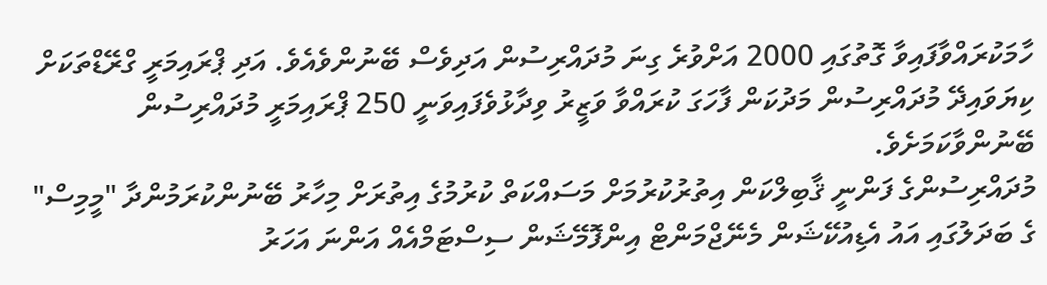ހާމަކުރައްވާފައިވާ ގޮތުގައި 2000 އަށްވުރެ ގިނަ މުދައްރިސުން އަދިވެސް ބޭނުންވެއެވެ. އަދި ޕްރައިމަރީ ގްރޭޑްތަކަށް ކިޔަވައިދޭ މުދައްރިސުން މަދުކަން ފާހަގަ ކުރައްވާ ވަޒީރު ވިދާޅުވެފައިވަނީ 250 ޕްރައިމަރީ މުދައްރިސުން ބޭނުންވާކަމަށެވެ.
މުދައްރިސުންގެ ފަންނީ ޤާބިލްކަން އިތުރުކުރުމަށް މަސައްކަތް ކުރުމުގެ އިތުރަށް މިހާރު ބޭނުންކުރަމުންދާ "މީމިސް" ގެ ބަދަލުގައި އައު އެޑިއުކޭޝަން މެނޭޖްމަންޓް އިންފޮމޭޝަން ސިސްޓަމްއެއް އަންނަ އަހަރު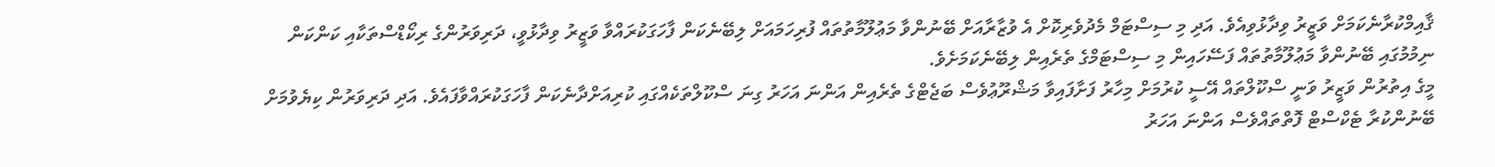ޤާއިމްކުރާނެކަމަށް ވަޒީރު ވިދާޅުވިއެވެ. އަދި މި ސިސްޓަމް މެދުވެރިކޮށް އެ ވުޒާރާއަށް ބޭނުންވާ މަޢުލޫމާތުތައް ފުރިހަމައަށް ލިބޭނެކަން ފާހަގަކުރައްވާ ވަޒީރު ވިދާޅުވީ، ދަރިވަރުންގެ ރިކޯޑްސްތަކާއި ކަންކަން ނިމުމުގައި ބޭނުންވާ މަޢުލޫމާތުތައް ފަސޭހައިން މި ސިސްޓަމްގެ ތެރެއިން ލިބޭނެކަމަށެވެ.
މީގެ އިތުރުން ވަޒީރު ވަނީ ސްކޫލްތައް އޭސީ ކުރުމަށް މިހާރު ފަށާފައިވާ މަޝްރޫޢުވެސް ބަޖެޓްގެ ތެރެއިން އަންނަ އަހަރު ގިނަ ސްކޫލްތަކެއްގައި ކުރިއަށްދާނެކަން ފާހަގަކުރައްވާފައެވެ. އަދި ދަރިވަރުން ކިޔެވުމަށް ބޭނުންކުރާ ޓެކްސްޓް ފޮތްތައްވެސް އަންނަ އަހަރު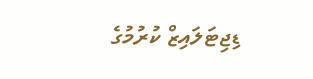ޑިޖިޓަލައިޒް ކުރުމުގެ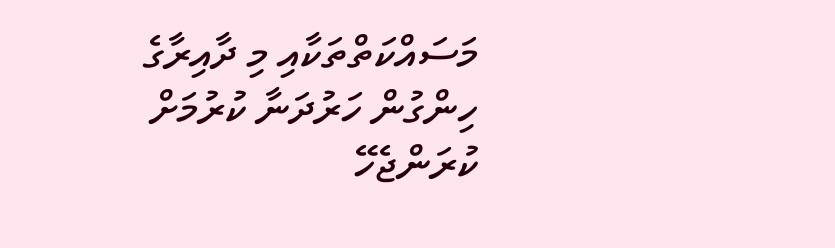މަސައްކަތްތަކާއި މި ދާއިރާގެ ހިންގުން ހަރުދަނާ ކުރުމަށް ކުރަންޖެހޭ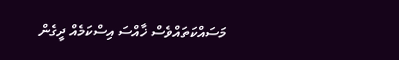މަސައްކަތައްވެސް ޚާއްސަ އިސްކަމެއް ދީގެން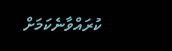ކުރައްވާނެކަމަށް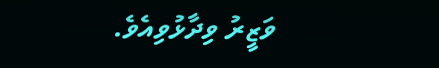ވަޒީރު ވިދާޅުވިއެވެ.